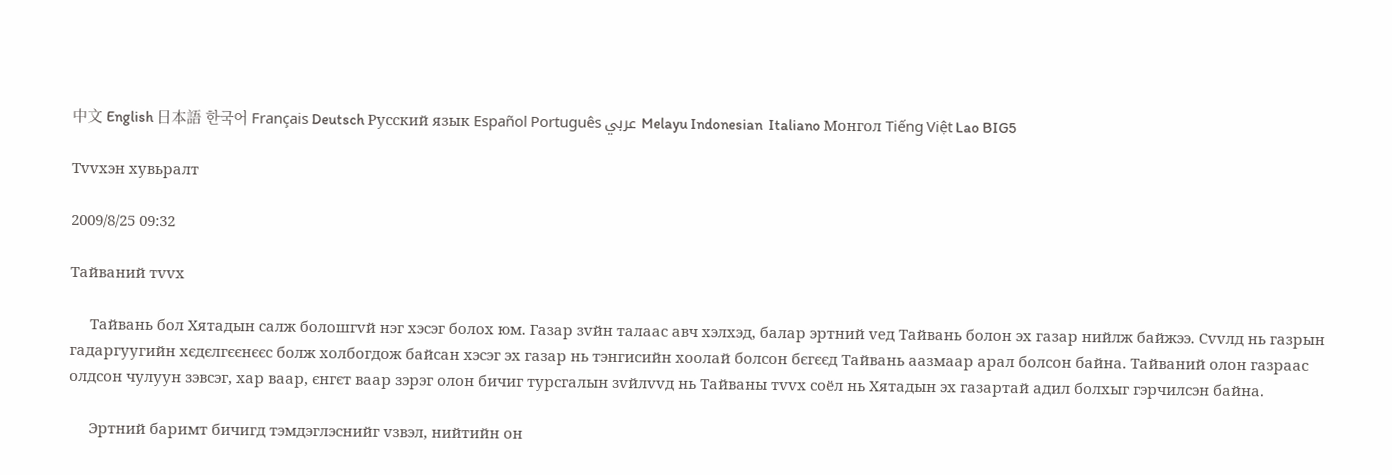中文 English 日本語 한국어 Français Deutsch Русский язык Español Português عربي Melayu Indonesian  Italiano Монгол Tiếng Việt Lao BIG5

Тvvхэн хувьралт

2009/8/25 09:32

Тайваний тvvх

     Тайвань бол Хятадын салж болошгvй нэг хэсэг болох юм. Газар зvйн талаас авч хэлхэд, балар эртний vед Тайвань болон эх газар нийлж байжээ. Сvvлд нь газрын гадаргуугийн хєдєлгєєнєєс болж холбогдож байсан хэсэг эх газар нь тэнгисийн хоолай болсон бєгєєд Тайвань аазмаар арал болсон байна. Тайваний олон газраас олдсон чулуун зэвсэг, хар ваар, єнгєт ваар зэрэг олон бичиг турсгалын зvйлvvд нь Тайваны тvvх соёл нь Хятадын эх газартай адил болхыг гэрчилсэн байна.

     Эртний баримт бичигд тэмдэглэснийг vзвэл, нийтийн он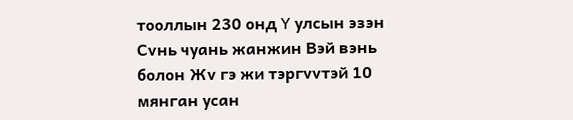тооллын 230 онд Y улсын эзэн Сvнь чуань жанжин Вэй вэнь болон Жv гэ жи тэргvvтэй 10 мянган усан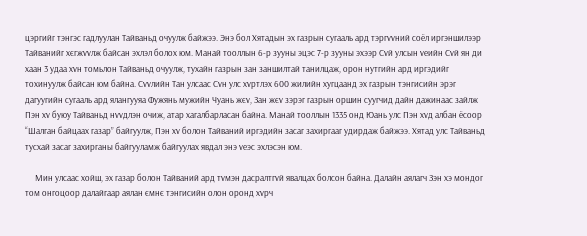цэргийг тэнгэс гадлуулан Тайваньд очуулж байжээ. Энэ бол Хятадын эх газрын сугааль ард тэргvvний соёл иргэншилээр Тайванийг хєгжvvлж байсан эхлэл болох юм. Манай тооллын 6-р зууны эцэс 7-р зууны эхээр Сvй улсын vеийн Сvй ян ди хаан 3 удаа хvн томьлон Тайваньд очуулж, тухайн газрын зан заншилтай танилцаж, орон нутгийн ард иргэдийг тохинуулж байсан юм байна. Сvvлийн Тан улсаас Сvн улс хvртлэх 600 жилийн хугцаанд эх газрын тэнгисийн эрэг дагуугийн сугааль ард ялангууяа Фужянь мужийн Чуань жєv, Зан жєv зэрэг газрын оршин суугчид дайн дажинаас зайлж Пэн хv буюу Тайваньд нvvдлэн очиж, атар хагалбарласан байна. Манай тооллын 1335 онд Юань улс Пэн хvд албан ёсоор “Шалган байцаах газар” байгуулж, Пэн хv болон Тайваний иргэдийн засаг захиргааг удирдаж байжээ. Хятад улс Тайваньд тусхай засаг захирганы байгууламж байгуулах явдал энэ vеэс эхлэсэн юм.

     Мин улсаас хойш, эх газар болон Тайваний ард тvмэн дасралтгvй явалцах болсон байна. Далайн аялагч Зэн хэ мондог том онгоцоор далайгаар аялан ємнє тэнгисийн олон оронд хvрч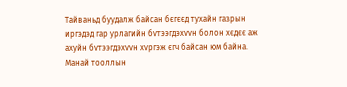Тайваньд буудалж байсан бєгєєд тухайн газрын иргэдэд гар урлагийн бvтээгдэхvvн болон хєдєє аж ахуйн бvтээгдэхvvн хvргэж єгч байсан юм байна. Манай тооллын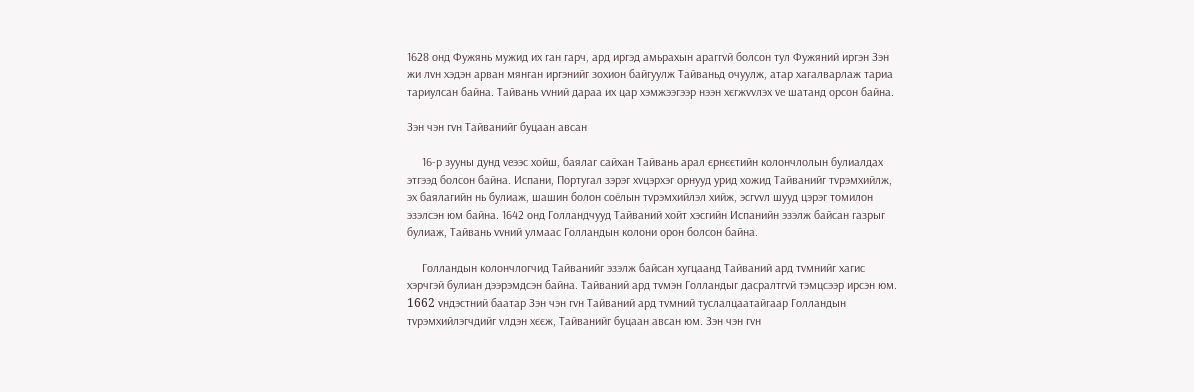1628 онд Фужянь мужид их ган гарч, ард иргэд амьрахын араггvй болсон тул Фужяний иргэн Зэн жи лvн хэдэн арван мянган иргэнийг зохион байгуулж Тайваньд очуулж, атар хагалварлаж тариа тариулсан байна. Тайвань vvний дараа их цар хэмжээгээр нээн хєгжvvлэх vе шатанд орсон байна.

Зэн чэн гvн Тайванийг буцаан авсан

     16-р зууны дунд vеээс хойш, баялаг сайхан Тайвань арал єрнєєтийн колончлолын булиалдах этгээд болсон байна. Испани, Португал зэрэг хvцэрхэг орнууд урид хожид Тайванийг тvрэмхийлж, эх баялагийн нь булиаж, шашин болон соёлын тvрэмхийлэл хийж, эсгvvл шууд цэрэг томилон эзэлсэн юм байна. 1642 онд Голландчууд Тайваний хойт хэсгийн Испанийн эзэлж байсан газрыг булиаж, Тайвань vvний улмаас Голландын колони орон болсон байна.

     Голландын колончлогчид Тайванийг эзэлж байсан хугцаанд Тайваний ард тvмнийг хагис хэрчгэй булиан дээрэмдсэн байна. Тайваний ард тvмэн Голландыг дасралтгvй тэмцсээр ирсэн юм. 1662 vндэстний баатар Зэн чэн гvн Тайваний ард тvмний туслалцаатайгаар Голландын тvрэмхийлэгчдийг vлдэн хєєж, Тайванийг буцаан авсан юм. Зэн чэн гvн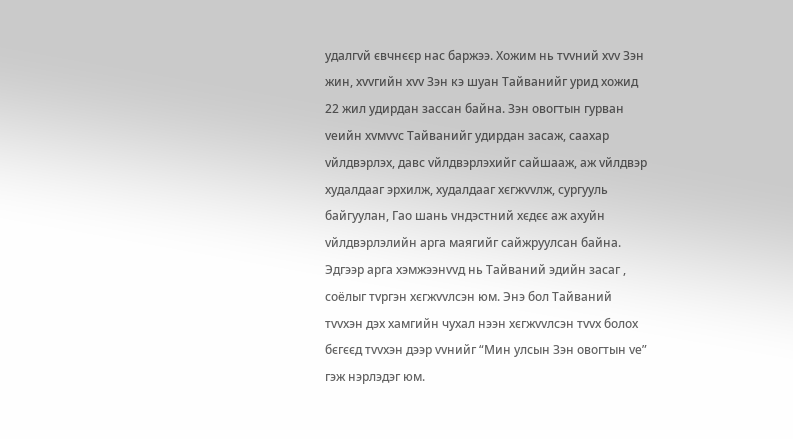удалгvй євчнєєр нас баржээ. Хожим нь тvvний хvv Зэн жин, хvvгийн хvv Зэн кэ шуан Тайванийг урид хожид 22 жил удирдан зассан байна. Зэн овогтын гурван vеийн хvмvvс Тайванийг удирдан засаж, саахар vйлдвэрлэх, давс vйлдвэрлэхийг сайшааж, аж vйлдвэр худалдааг эрхилж, худалдааг хєгжvvлж, сургууль байгуулан, Гао шань vндэстний хєдєє аж ахуйн vйлдвэрлэлийн арга маягийг сайжруулсан байна. Эдгээр арга хэмжээнvvд нь Тайваний эдийн засаг , соёлыг тvргэн хєгжvvлсэн юм. Энэ бол Тайваний тvvхэн дэх хамгийн чухал нээн хєгжvvлсэн тvvх болох бєгєєд тvvхэн дээр vvнийг “Мин улсын Зэн овогтын vе” гэж нэрлэдэг юм.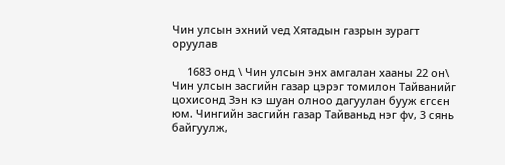Чин улсын эхний vед Хятадын газрын зурагт оруулав

     1683 онд \ Чин улсын энх амгалан хааны 22 он\ Чин улсын засгийн газар цэрэг томилон Тайванийг цохисонд Зэн кэ шуан олноо дагуулан бууж єгсєн юм. Чингийн засгийн газар Тайваньд нэг фv, 3 сянь байгуулж,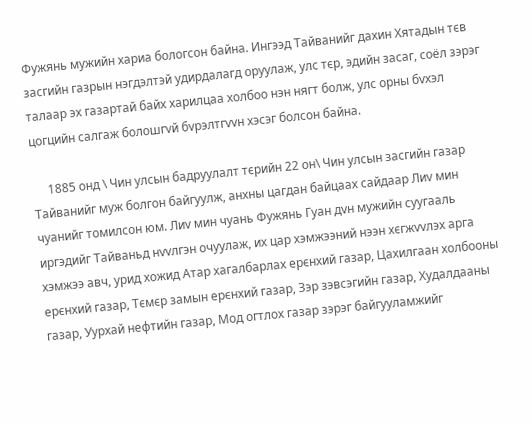Фужянь мужийн хариа бологсон байна. Ингээд Тайванийг дахин Хятадын тєв засгийн газрын нэгдэлтэй удирдалагд оруулаж, улс тєр, эдийн засаг, соёл зэрэг талаар эх газартай байх харилцаа холбоо нэн нягт болж, улс орны бvхэл цогцийн салгаж болошгvй бvрэлтгvvн хэсэг болсон байна.

     1885 онд \ Чин улсын бадруулалт тєрийн 22 он\ Чин улсын засгийн газар Тайванийг муж болгон байгуулж, анхны цагдан байцаах сайдаар Лиv мин чуанийг томилсон юм. Лиv мин чуань Фужянь Гуан дvн мужийн суугааль иргэдийг Тайваньд нvvлгэн очуулаж, их цар хэмжээний нээн хєгжvvлэх арга хэмжээ авч, урид хожид Атар хагалбарлах ерєнхий газар, Цахилгаан холбооны ерєнхий газар, Тємєр замын ерєнхий газар, Зэр зэвсэгийн газар, Худалдааны газар, Уурхай нефтийн газар, Мод огтлох газар зэрэг байгууламжийг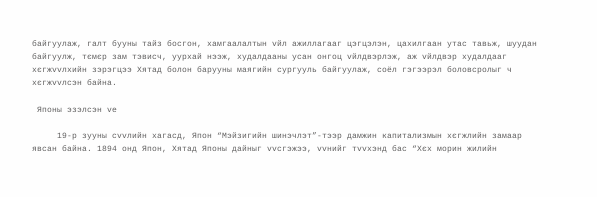байгуулаж, галт бууны тайз босгон, хамгаалалтын vйл ажиллагааг цэгцэлэн, цахилгаан утас тавьж, шуудан байгуулж, тємєр зам тэвисч, уурхай нээж, худалдааны усан онгоц vйлдвэрлэж, аж vйлдвэр худалдааг хєгжvvлхийн зэрэгцээ Хятад болон барууны маягийн сургууль байгуулаж, соёл гэгээрэл боловсролыг ч хєгжvvлсэн байна.

 Японы эзэлсэн vе

     19-р зууны сvvлийн хагасд, Япон “Мэйзигийн шинэчлэт”-тээр дамжин капитализмын хєгжлийн замаар явсан байна. 1894 онд Япон, Хятад Японы дайныг vvсгэжээ, vvнийг тvvхэнд бас “Хєх морин жилийн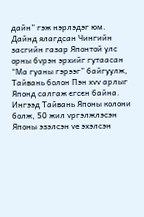дайн” гэж нэрлэдэг юм. Дайнд ялагдсан Чингийн засгийн газар Японтой улс орны бvрэн эрхийг гутаасан “Ма гуаны гэрээг” байгуулж, Тайвань болон Пэн хvv арлыг Японд салгаж єгсєн байна. Ингээд Тайвань Японы колони болж, 50 жил vргэлжлэсэн Японы эзэлсэн vе эхэлсэн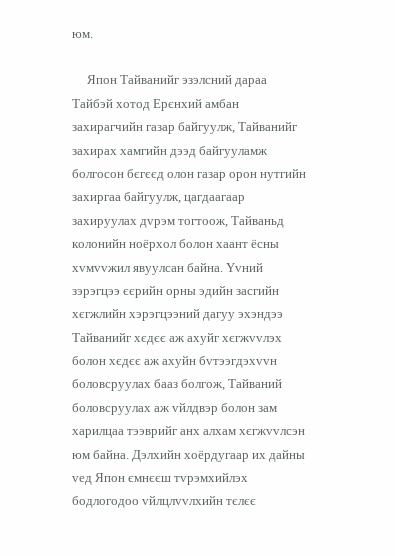юм.

     Япон Тайванийг эзэлсний дараа Тайбэй хотод Ерєнхий амбан захирагчийн газар байгуулж, Тайванийг захирах хамгийн дээд байгууламж болгосон бєгєєд олон газар орон нутгийн захиргаа байгуулж, цагдаагаар захируулах дvрэм тогтоож, Тайваньд колонийн ноёрхол болон хаант ёсны хvмvvжил явуулсан байна. Yvний зэрэгцээ єєрийн орны эдийн засгийн хєгжлийн хэрэгцээний дагуу эхэндээ Тайванийг хєдєє аж ахуйг хєгжvvлэх болон хєдєє аж ахуйн бvтээгдэхvvн боловсруулах бааз болгож, Тайваний боловсруулах аж vйлдвэр болон зам харилцаа тээврийг анх алхам хєгжvvлсэн юм байна. Дэлхийн хоёрдугаар их дайны vед Япон ємнєєш тvрэмхийлэх бодлогодоо vйлцлvvлхийн тєлєє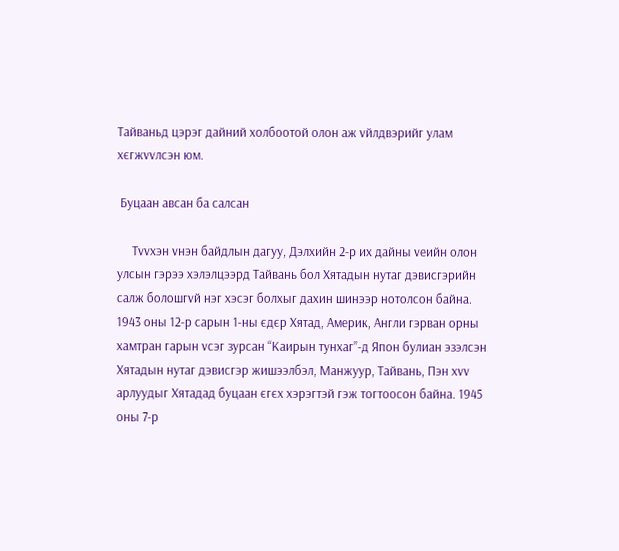Тайваньд цэрэг дайний холбоотой олон аж vйлдвэрийг улам хєгжvvлсэн юм.

 Буцаан авсан ба салсан

     Тvvхэн vнэн байдлын дагуу, Дэлхийн 2-р их дайны vеийн олон улсын гэрээ хэлэлцээрд Тайвань бол Хятадын нутаг дэвисгэрийн салж болошгvй нэг хэсэг болхыг дахин шинээр нотолсон байна. 1943 оны 12-р сарын 1-ны єдєр Хятад, Америк, Англи гэрван орны хамтран гарын vсэг зурсан “Каирын тунхаг”-д Япон булиан эзэлсэн Хятадын нутаг дэвисгэр жишээлбэл, Манжуур, Тайвань, Пэн хvv арлуудыг Хятадад буцаан єгєх хэрэгтэй гэж тогтоосон байна. 1945 оны 7-р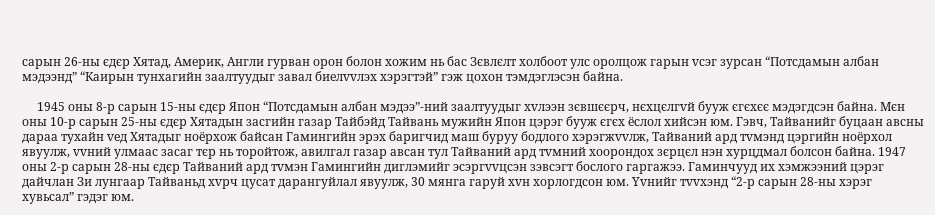сарын 26-ны єдєр Хятад, Америк, Англи гурван орон болон хожим нь бас Зєвлєлт холбоот улс оролцож гарын vсэг зурсан “Потсдамын албан мэдээнд” “Каирын тунхагийн заалтуудыг завал биелvvлэх хэрэгтэй” гэж цохон тэмдэглэсэн байна.

     1945 оны 8-р сарын 15-ны єдєр Япон “Потсдамын албан мэдээ”-ний заалтуудыг хvлээн зєвшєєрч, нєхцєлгvй бууж єгєхєє мэдэгдсэн байна. Мєн оны 10-р сарын 25-ны єдєр Хятадын засгийн газар Тайбэйд Тайвань мужийн Япон цэрэг бууж єгєх ёслол хийсэн юм. Гэвч, Тайванийг буцаан авсны дараа тухайн vед Хятадыг ноёрхож байсан Гамингийн эрэх баригчид маш буруу бодлого хэрэгжvvлж, Тайваний ард тvмэнд цэргийн ноёрхол явуулж, vvний улмаас засаг тєр нь торойтож, авилгал газар авсан тул Тайваний ард тvмний хоорондох зєрцєл нэн хурцдмал болсон байна. 1947 оны 2-р сарын 28-ны єдєр Тайваний ард тvмэн Гамингийн диглэмийг эсэргvvцсэн зэвсэгт бослого гаргажээ. Гаминчууд их хэмжээний цэрэг дайчлан Зи лунгаар Тайваньд хvрч цусат дарангуйлал явуулж, 30 мянга гаруй хvн хорлогдсон юм. Yvнийг тvvхэнд “2-р сарын 28-ны хэрэг хувьсал” гэдэг юм.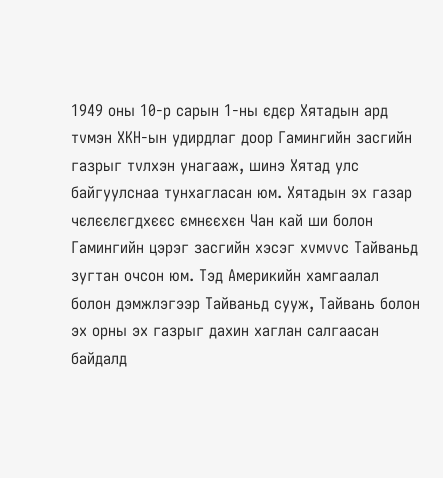1949 оны 10-р сарын 1-ны єдєр Хятадын ард тvмэн ХКН-ын удирдлаг доор Гамингийн засгийн газрыг тvлхэн унагааж, шинэ Хятад улс байгуулснаа тунхагласан юм. Хятадын эх газар чєлєєлєгдхєєс ємнєєхєн Чан кай ши болон Гамингийн цэрэг засгийн хэсэг хvмvvс Тайваньд зугтан очсон юм. Тэд Америкийн хамгаалал болон дэмжлэгээр Тайваньд сууж, Тайвань болон эх орны эх газрыг дахин хаглан салгаасан байдалд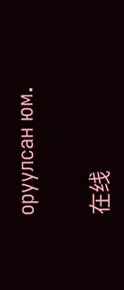оруулсан юм.

在线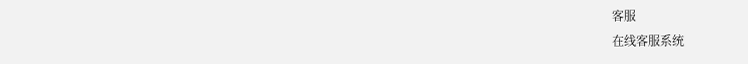客服
在线客服系统